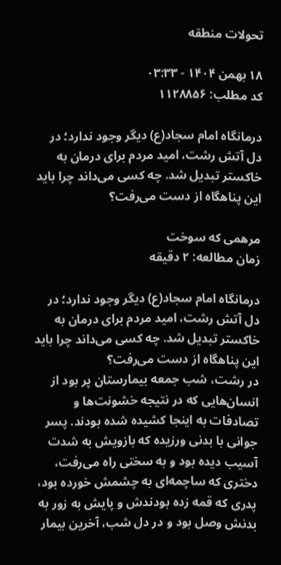تحولات منطقه

۱۸ بهمن ۱۴۰۴ - ۰۳:۳۳
کد مطلب: ۱۱۲۸۸۵۶

درمانگاه امام سجاد(ع) دیگر وجود ندارد؛ در دل آتش رشت، امید مردم برای درمان به خاکستر تبدیل شد. چه کسی می‌داند چرا باید این پناهگاه از دست می‌رفت؟

مرهمی که سوخت
زمان مطالعه: ۲ دقیقه

درمانگاه امام سجاد(ع) دیگر وجود ندارد؛ در دل آتش رشت، امید مردم برای درمان به خاکستر تبدیل شد. چه کسی می‌داند چرا باید این پناهگاه از دست می‌رفت؟
در رشت، شب جمعه بیمارستان پر بود از انسان‌هایی که در نتیجه‌ خشونت‌ها و تصادفات به اینجا کشیده شده بودند. پسر جوانی با بدنی ورزیده که بازویش به شدت آسیب دیده بود و به سختی راه می‌رفت، دختری که ساچمه‌ای به چشمش خورده بود، پدری که قمه زده بودندش و پایش به زور به بدنش وصل بود و در دل شب، آخرین بیمار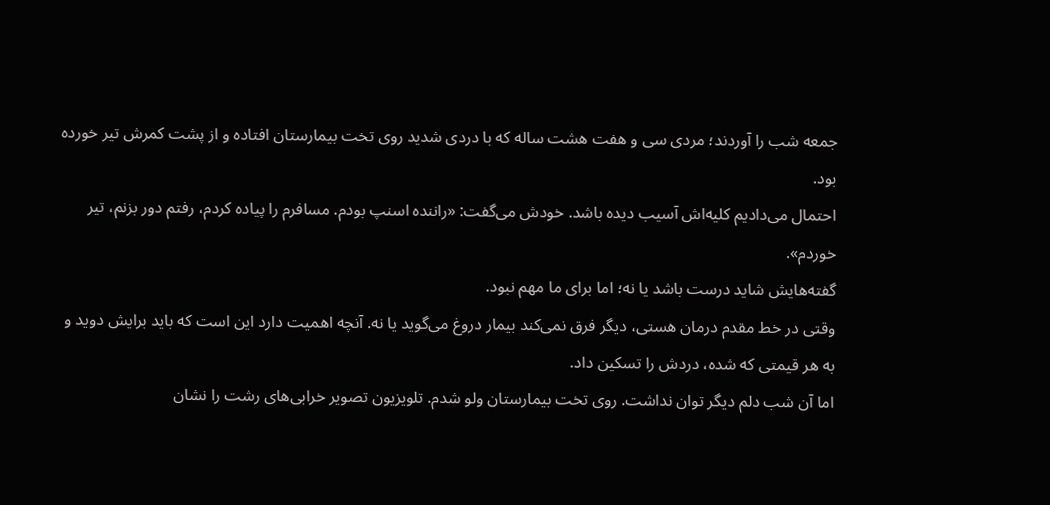جمعه شب را آوردند؛ مردی سی و هفت هشت ساله که با دردی شدید روی تخت بیمارستان افتاده و از پشت کمرش تیر خورده بود.
احتمال می‌دادیم کلیه‌اش آسیب دیده باشد. خودش می‌گفت: «راننده اسنپ بودم. مسافرم را پیاده کردم، رفتم دور بزنم، تیر خوردم».
گفته‌هایش شاید درست باشد یا نه؛ اما برای ما مهم نبود.
وقتی در خط مقدم درمان هستی، دیگر فرق نمی‌کند بیمار دروغ می‌گوید یا نه. آنچه اهمیت دارد این است که باید برایش دوید و به هر قیمتی که شده، دردش را تسکین داد.
اما آن شب دلم دیگر توان نداشت. روی تخت بیمارستان ولو شدم. تلویزیون تصویر خرابی‌های رشت را نشان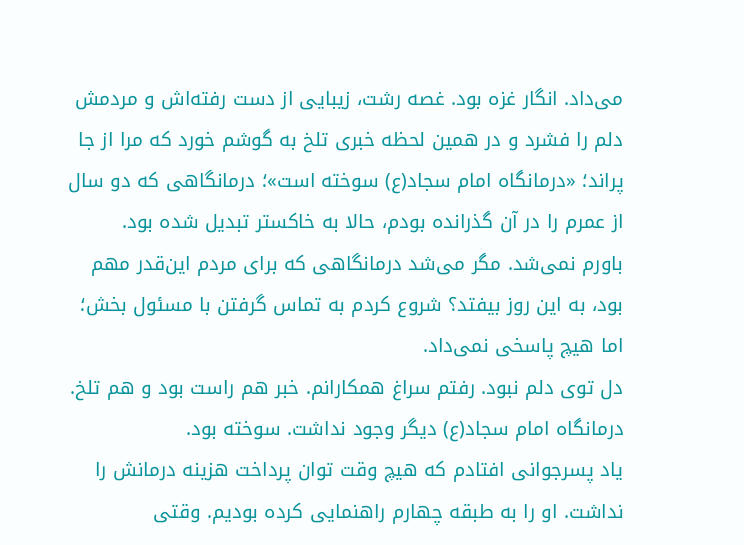می‌داد. انگار غزه بود. غصه رشت، زیبایی از دست رفته‌اش و مردمش دلم را فشرد و در همین لحظه خبری تلخ به گوشم خورد که مرا از جا پراند؛ «درمانگاه امام سجاد(ع) سوخته است»؛ درمانگاهی که دو سال از عمرم را در آن گذرانده بودم، حالا به خاکستر تبدیل شده بود.
باورم نمی‌شد. مگر می‌شد درمانگاهی که برای مردم این‌قدر مهم بود، به این روز بیفتد؟ شروع کردم به تماس گرفتن با مسئول بخش؛ اما هیچ پاسخی نمی‌داد.
دل توی دلم نبود. رفتم سراغ همکارانم. خبر هم راست بود و هم تلخ. درمانگاه امام سجاد(ع) دیگر وجود نداشت. سوخته بود.
یاد پسرجوانی افتادم که هیچ‌ وقت توان پرداخت هزینه درمانش را نداشت. او را به طبقه چهارم راهنمایی کرده بودیم. وقتی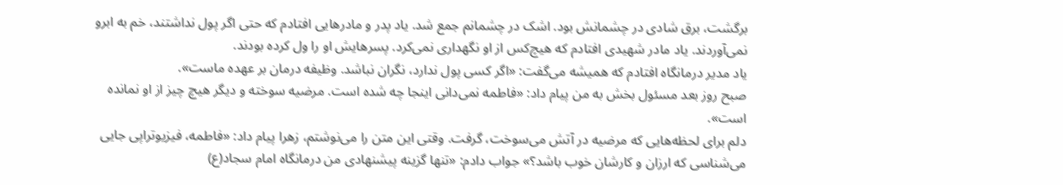برگشت، برق شادی در چشمانش بود. اشک در چشمانم جمع شد. یاد پدر و مادرهایی افتادم که حتی اگر پول نداشتند، خم به ابرو نمی‌آوردند. یاد مادر شهیدی افتادم که هیچ‌کس از او نگهداری نمی‌کرد. پسرهایش او را ول کرده بودند.
یاد مدیر درمانگاه افتادم که همیشه می‌گفت: «اگر کسی پول ندارد، نگران نباشد. وظیفه درمان بر عهده ماست».
صبح روز بعد مسئول بخش به من پیام داد: «فاطمه نمی‌دانی اینجا چه شده است. مرضیه سوخته و دیگر هیچ چیز از او نمانده است».
دلم برای لحظه‌هایی که مرضیه در آتش می‌سوخت، گرفت. وقتی این متن را می‌نوشتم، زهرا پیام داد: «فاطمه، فیزیوتراپی جایی می‌شناسی که ارزان و کارشان خوب باشد؟» جواب دادم: «تنها گزینه پیشنهادی من درمانگاه امام سجاد(ع)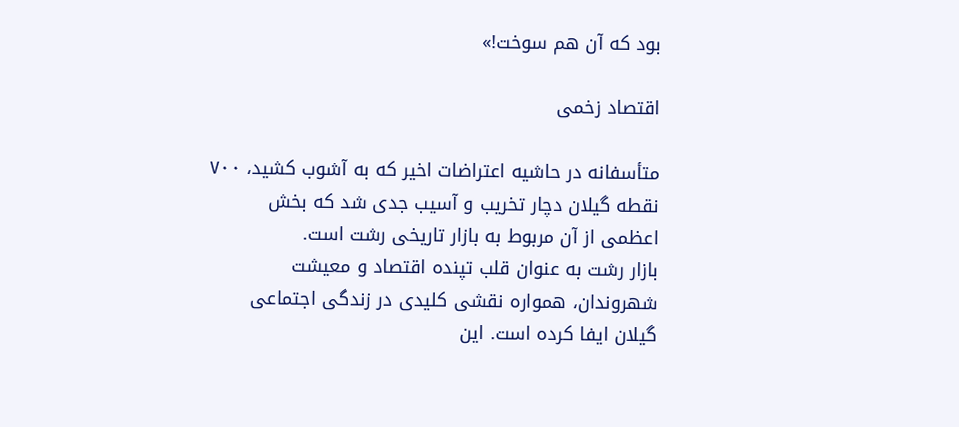بود که آن هم سوخت!»

اقتصاد زخمی

متأسفانه در حاشیه اعتراضات اخیر که به آشوب کشید، ۷۰۰ نقطه گیلان دچار تخریب و آسیب جدی شد که بخش اعظمی از آن مربوط به بازار تاریخی رشت است.
بازار رشت به ‌عنوان قلب تپنده اقتصاد و معیشت شهروندان، همواره نقشی کلیدی در زندگی اجتماعی گیلان ایفا کرده است. این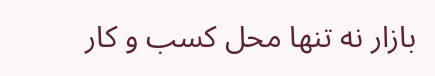بازار نه ‌تنها محل کسب ‌و کار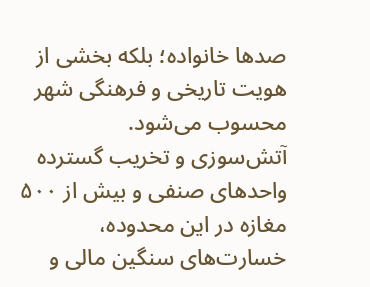صدها خانواده؛ بلکه بخشی از هویت تاریخی و فرهنگی شهر محسوب می‌شود.
آتش‌سوزی و تخریب گسترده واحدهای صنفی و بیش از ۵۰۰ مغازه در این محدوده، خسارت‌های سنگین مالی و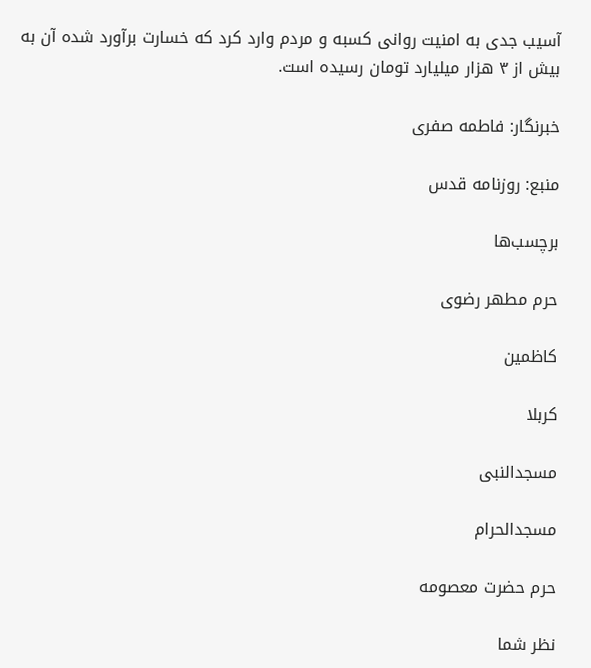آسیب جدی به امنیت روانی کسبه و مردم وارد کرد که خسارت برآورد شده آن به بیش از ۳ هزار میلیارد تومان رسیده است.

خبرنگار: فاطمه صفری

منبع: روزنامه قدس

برچسب‌ها

حرم مطهر رضوی

کاظمین

کربلا

مسجدالنبی

مسجدالحرام

حرم حضرت معصومه

نظر شما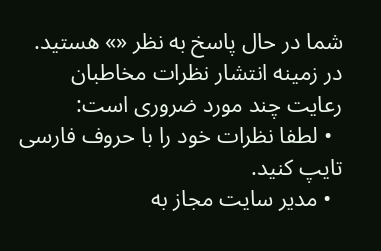شما در حال پاسخ به نظر «» هستید.
در زمینه انتشار نظرات مخاطبان رعایت چند مورد ضروری است:
  • لطفا نظرات خود را با حروف فارسی تایپ کنید.
  • مدیر سایت مجاز به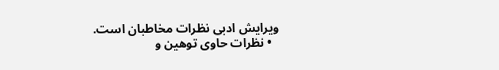ویرایش ادبی نظرات مخاطبان است.
  • نظرات حاوی توهین و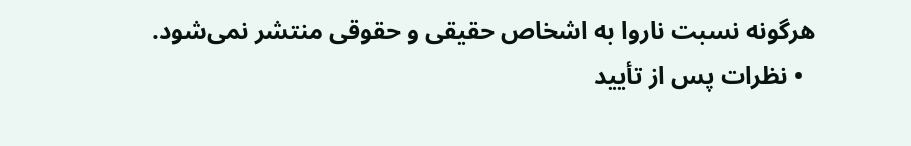هرگونه نسبت ناروا به اشخاص حقیقی و حقوقی منتشر نمی‌شود.
  • نظرات پس از تأیید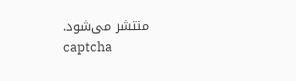منتشر می‌شود.
captcha